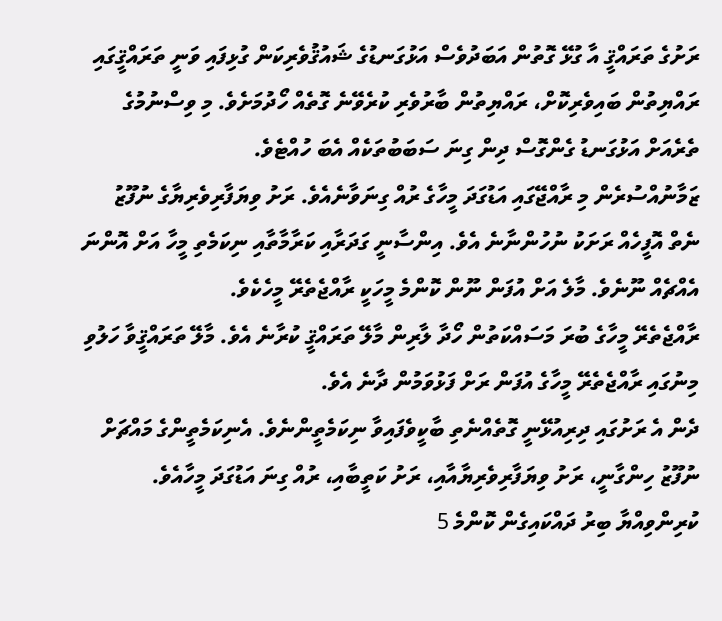ރަށުގެ ތަރައްޤީ އާ ގުޅޭ ގޮތުން އަބަދުވެސް އަޅުގަނޑުގެ ޝައުޤުވެރިކަން ގުޅިފައި ވަނީ ތަރައްޤީގައި ރައްޔިތުން ބައިވެރިކޮށް، ރައްޔިތުން ބާރުވެރި ކުރެވޭނެ ގޮތެއް ހޯދުމަށެވެ. މި ވިސްނުމުގެ ތެރެއަށް އަޅުގަނޑު ގެންގޮސް ދިން ގިނަ ސަބަބުތަކެއް އެބަ ހުއްޓެވެ.
ޒަމާނުއްސުރެން މި ރާއްޖޭގައި އަޑުގަދަ މީހާގެ ރުއް ގިނަވާނެއެވެ. ރަށު ވިޔަފާރިވެރިޔާގެ ނުފޫޒު ނެތް އޮފީހެއް ރަށަކު ނުހުންނާނެ އެވެ. އިންސާނީ ގަދަރާއި ކަރާމާތާއި ނިކަމެތި މީހާ އަށް އޮންނަ އެއްޗެއް ނޫނެވެ. މާލެ އަށް އުފަން ނޫން ކޮންމެ މީހަކީ ރާއްޖެތެރޭ މީހެކެވެ.
ރާއްޖެތެރޭ މީހާގެ ބުރަ މަސައްކަތުން ހޯދާ ލާރިން މާލޭ ތަރައްޤީ ކުރާނެ އެވެ. މާލޭ ތަރައްޤީވާ ހަލުވި މިނުގައި ރާއްޖެތެރޭ މީހާގެ އުފަން ރަށް ފަޅުވަމުން ދާނެ އެވެ.
ދެން އެ ރަށުގައި ދިރިއުޅޭނީ ގޮތެއްނެތި ބާކީވެފައިވާ ނިކަމެތީންނެވެ. އެނިކަމެތީންގެ މައްޗަށް ނުފޫޒު ހިންގާނީ، ރަށު ވިޔަފާރިވެރިޔާއާއި، ރަށު ކަތީބާއި، ރުއް ގިނަ އަޑުގަދަ މީހާއެވެ. ކުރިންވިއްޔާ ބިރު ދައްކައިގެން ކޮންމެ 5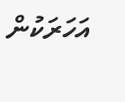އަހަރަކުން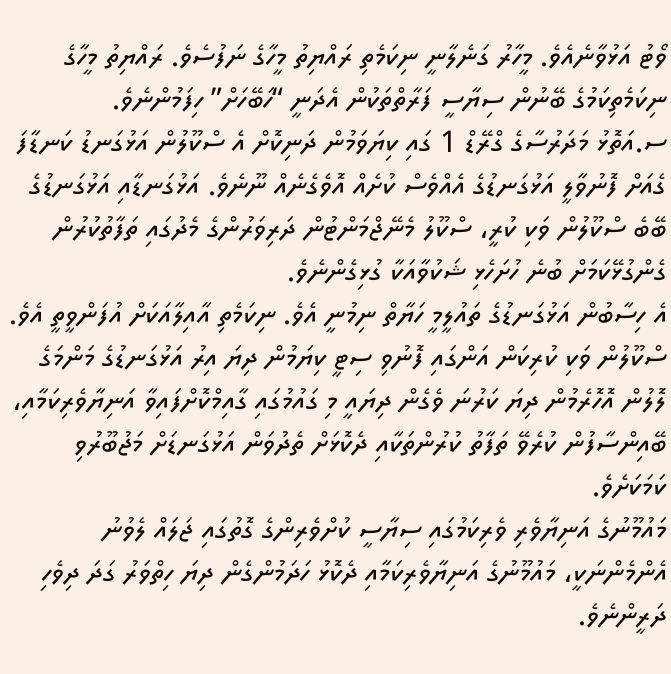ވޯޓު އަޅުވާނެއެވެ. މީހާރު ގަނެލާނީ ނިކަމެތި ރައްޔިތު މީހާގެ ނަފުސެވެ. ރައްޔިތު މީހާގެ ނިކަމެތިކަމުގެ ބޭނުން ސިޔާސީ ފަރާތްތަކުން އެދަނީ “ހަބޭހަށް” ހިފަމުންނެވެ.
ސ.އަތޮޅު މަދަރުސާގެ ގްރޭޑް 1 ގައި ކިޔަވަމުން ދަނިކޮށް އެ ސްކޫލުން އަޅުގަނޑު ކަނޑާފަ ގެއަށް ފޮނުވާލީ އަޅުގަނޑުގެ އެއްވެސް ކުށެއް އޮވެގެނެއް ނޫނެވެ. އަޅުގަނޑާއި އަޅުގަނޑުގެ ބޭބެ ސްކޫލުން ވަކި ކުރީ، ސްކޫލު މެނޭޖްމަންޓުން ދަރިވަރުންގެ މެދުގައި ތަފާތުކުރުން ގެންގުޅޭކަމަށް ބުނެ ހުށަހެޅި ޝަކުވާއަކާ ގުޅިގެންނެވެ.
އެ ހިސާބުން އަޅުގަނޑުގެ ތައުލީމީ ހަޔާތް ނިމުނީ އެވެ. ނިކަމެތި އާއިލާއަކަށް އުފަންވީތީ އެވެ. ސްކޫލުން ވަކި ކުރިކަން އަންގައި ފޮނުވި ސިޓީ ކިޔަމުން ދިޔަ އިރު އަޅުގަނޑުގެ މަންމަގެ ލޮލުން އޮހޮރެމުން ދިޔަ ކަރުނަ ވެގެން ދިޔައީ މި ގައުމުގައި ގާއިމްކޮށްފައިވާ އަނިޔާވެރިކަމާއި، ބޭއިންސާފުން ކުރެވޭ ތަފާތު ކުރުންތަކާއި ދެކޮޅަށް ތެދުވަން އަޅުގަނޑަށް މަޖުބޫރުވި ކަމަކަށެވެ.
މައުމޫނުގެ އަނިޔާވެރި ވެރިކަމުގައި ސިޔާސީ ކުށްވެރިންގެ ގޮތުގައި ޖަލައް ލެވުނު އެންމެންނަކީ، މައުމޫނުގެ އަނިޔާވެރިކަމާއި ދެކޮޅު ހަދަމުންގެން ދިޔަ ހިތްވަރު ގަދަ ދިވެހި ދަރީންނެވެ.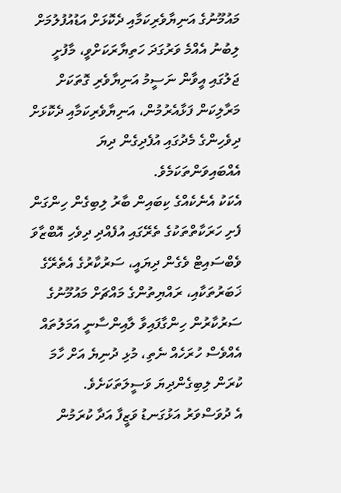މައުމޫނުގެ އަނިޔާވެރިކަމާއި ދެކޮޅަށް އަޑުއުފުލުމަށް ލިބުނު އެއްމެ ވަރުގަދަ ހަތިޔާރަކަށްވީ، މާފުށީ ޖަލުގައި އީވާން ނަސީމު އަނިޔާވެރި ގޮތަކަށް މަރާލިކަން ފަޅާއެރުމުން، އަނިޔާވެރިކަމާއި ދެކޮޅަށް ދިވެހިންގެ މެދުގައި އުފެދިގެން ދިޔަ އެއްބައިވަންތަކަމެވެ.
އެކަކު އެނެކެއްގެ ކިބައިން ބާރު ލިބިގެން ހިންގަން ފެށި ހަރަކާތްތަކުގެ ތެރޭގައި އުފެއްދި ދިވެހި އޮބްޒާވަ ވެބްސައިޓް ވެގެން ދިޔައީ، ސަރުކާރުގެ އެތެރޭގެ ޚަބަރުތަކާއި، ރައްޔިތުންގެ މައްޗަށް މައުމޫނުގެ ސަރުކާރުން ހިންގާފައިވާ ލާއިންސާނީ އަމަލުތައް އެއްވެސް ހުރަހެއް ނެތި، މުޅި ދުނިޔެ އަށް ހާމަ ކުރަން ލިބިގެންދިޔަ ވަސީލަތަކަށެވެ.
އެ ދުވަސްވަރު އަޅުގަނޑު ވަޒީފާ އަދާ ކުރަމުން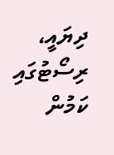ދިޔައީ، ރިސޯޓުގައި ކަމުން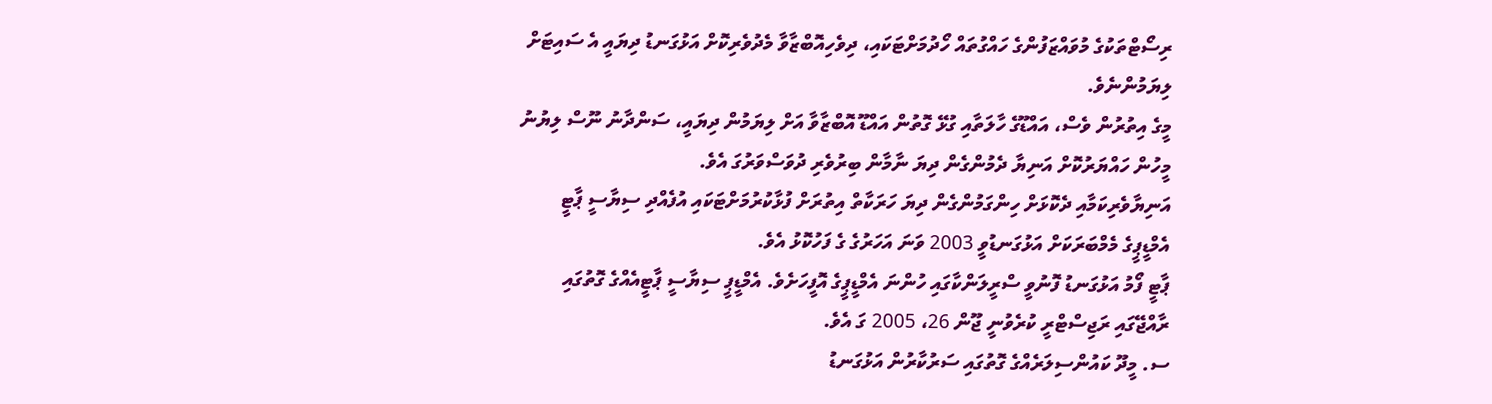ރިސޯޓްތަކުގެ މުވައްޒަފުންގެ ހައްގުތައް ހޯދުމަށްޓަކައި، ދިވެހިއޮބްޒާވާ މެދުވެރިކޮށް އަޅުގަނޑު ދިޔައީ އެ ސައިޓަށް ލިޔަމުންނެވެ.
މީގެ އިތުރުން ވެސް، އައްޑޫގެ ހާލަތާއި ގުޅޭ ގޮތުން އައްޑޫ އޮބްޒާވާ އަށް ލިޔަމުން ދިޔައީ، ސަންދާނު ނޫސް ލިޔުނު މީހުން ހައްޔަރުކޮށް އަނިޔާ ދެމުންގެން ދިޔަ ނާމާން ބިރުވެރި ދުވަސްވަރުގަ އެވެ.
އަނިޔާވެރިކަމާއި ދެކޮޅަށް ހިންގަމުންގެން ދިޔަ ހަރަކާތް އިތުރަށް ފުޅާކުރުމަށްޓަކައި އުފެއްދި ސިޔާސީ ޕާޓީ އެމްޑީޕީގެ މެމްބަރަކަށް އަޅުގަނޑުވީ 2003 ވަނަ އަހަރުގެ ގެ ފަހުކޮޅު އެވެ.
ޕާޓީ ފޯމު އަޅުގަނޑު ފޮނުވީ ސްރީލަންކާގައި ހުންނަ އެމްޑީޕީގެ އޮފީހަށެވެ. އެމްޑީޕީ ސިޔާސީ ޕާޓީއެއްގެ ގޮތުގައި ރާއްޖޭގައި ރަޖިސްޓްރީ ކުރެވުނީ ޖޫން 26، 2005 ގަ އެވެ.
ސ. މީދޫ ކައުންސިލަރެއްގެ ގޮތުގައި ސަރުކާރުން އަޅުގަނޑު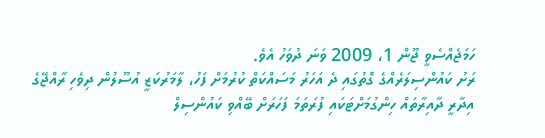ހަމަޖެއްސެވީ ޖޫން 1، 2009 ވަނަ ދުވަހު އެވެ.
ރަށު ކައުންސިލަރެއްގެ ގޮތުގައި ދެ އަހަރު މަސައްކަތް ކުރުމަށް ފަހު، ލާމަރުކަޒީ އުސޫލުން ދިވެހި ރާއްޖޭގެ އިދާރީ ދާއިރާތައް ހިންގުމަށްޓަކައި ފުރަތަމަ ފަހަރަށް ބޭއްވި ކައުންސިލް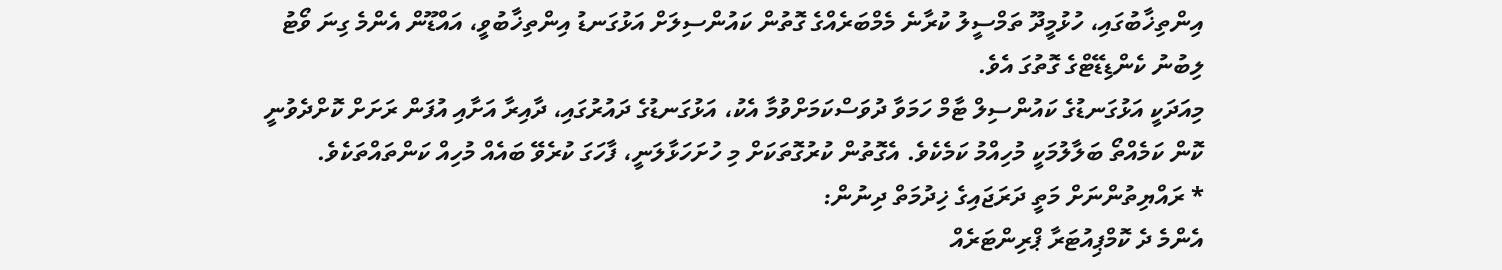އިންތިޚާބުގައި، ހުޅުމީދޫ ތަމްސީލު ކުރާނެ މެމްބަރެއްގެ ގޮތުން ކައުންސިލަށް އަޅުގަނޑު އިންތިޚާބުވީ، އައްޑޫން އެންމެ ގިނަ ވޯޓު ލިބުނު ކެންޑިޑޭޓްގެ ގޮތުގަ އެވެ.
މިއަދަކީ އަޅުގަނޑުގެ ކައުންސިލް ޓާމް ހަމަވާ ދުވަސްކަމަށްވުމާ އެކު، އަޅުގަނޑުގެ ދައުރުގައި، ދާއިރާ އަށާއި އުފަން ރަށަށް ކޮށްދެވުނީ ކޮން ކަމެއްތޯ ބަލާލުމަކީ މުހިއްމު ކަމެކެވެ. އެގޮތުން ކުރުގޮތަކަށް މި ހުށަހަޅާލަނީ، ފާހަގަ ކުރެވޭ ބައެއް މުހިއް ކަންތައްތަކެވެ.
* ރައްޔިތުންނަށް މަތީ ދަރަޖައިގެ ޚިދުމަތް ދިނުން:
އެންމެ ދެ ކޮމްޕިއުޓަރާ ޕްރިންޓަރެއް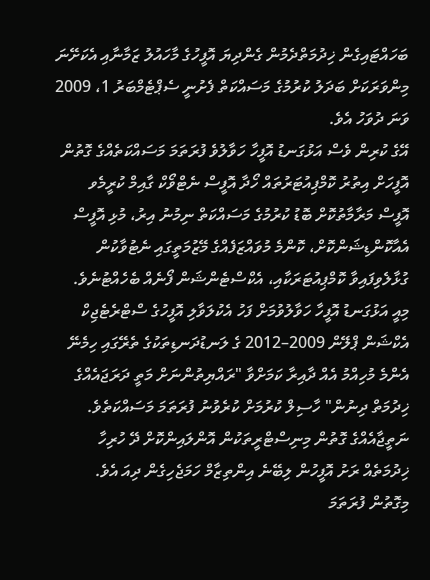ބަހައްޓައިގެން ޚިދުމަތްދެމުން ގެންދިޔަ އޮފީހުގެ މާހައުލު ޒަމާނާއި އެކަށޭނަ މިންވަރަކަށް ބަދަލު ކުރުމުގެ މަސައްކަތް ފެށުނީ ސެޕްޓެމްބަރު 1، 2009 ވަނަ ދުވަހު އެވެ.
އޭގެ ކުރިން ވެސް އަޅުގަނޑު އޮފީހާ ހަވާލުވެ ފުރަތަމަ މަސައްކަތެއްގެ ގޮތުން އޮފީހަށް އިތުރު ކޮމްޕިއުޓަރުތައް ހޯދާ އޮފީސް ނެޓްވޯކް ގާއިމް ކުރީމެވ
އޮފީސް މަރާމާތުކޮށް ބޮޑު ކުރުމުގެ މަސައްކަތް ނިމުނު އިރު، މުޅި އޮފީސް އެއާކޮންޑިޝަންކޮށް، ކޮންމެ މުވައްޒަފެއްގެ މޭޒުމަތީގައި ނެޓުވާކުން ގުޅާލެވިފައިވާ ކޮމްޕިއުޓަރަކާއި، އެކްސްޓެންޝަން ފޯނެއް ބެހެއްޓުނެވެ.
މިއީ އަޅުގަނޑު އޮފީހާ ހަވާލުވުމަށް ފަހު އެކުލަވާލި އޮފީހުގެ ސްޓްރެޓެޖިކް އެކްޝަން ޕްލޭން 2009–2012 ގެ ލަނޑުދަނޑިތަކުގެ ތެރޭގައި ހިމެނޭ އެންމެ މުހިއްމު އެއް ދާއިރާ ކަމަށްވާ "ރައްޔިތުންނަށް މަތީ ދަރަޖައެއްގެ ޚިދުމަތް ދިނުން" ހާސިލް ކުރުމަށް ކުރެވުނު ފުރަތަމަ މަސައްކަތެވެ.
ނަތީޖާއެއްގެ ގޮތުން މިނިސްޓްރީތަކުން އޮންލައިންކޮށް ދޭ ހުރިހާ ޚިދުމަތެއް ރަށު އޮފީހުން ލިބޭނެ އިންތިޒާމް ހަމަޖެހިގެން ދިއަ އެވެ.
މިގޮތުން ފުރަތަމަ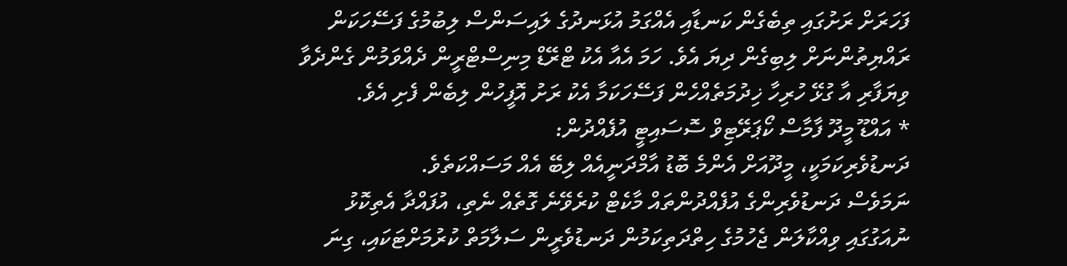ފަހަރަށް ރަށުގައި ތިބެގެން ކަނޑާއި އެއްގަމު އުޅަނދުގެ ލައިސަންސް ލިބުމުގެ ފަސޭހަކަން ރައްޔިތުންނަށް ލިބިގެން ދިޔަ އެވެ. ހަމަ އެއާ އެކު ޓްރޭޑް މިނިސްޓްރީން ދެއްވަމުން ގެންދެވާ ވިޔަފާރި އާ ގުޅޭ ހުރިހާ ޚިދުމަތެއްހެން ފަސޭހަކަމާ އެކު ރަށު އޮފީހުން ލިބެން ފެށި އެވެ.
* އައްޑޫ މީދޫ ފާމާސް ކޯޕަރޭޓިވް ސޮސައިޓީ އުފެއްދުން:
ދަނޑުވެރިކަމަކީ، މީދޫއަށް އެންމެ ބޮޑު އާމްދަނީއެއް ލިބޭ އެއް މަސައްކަތެވެ.
ނަމަވެސް ދަނޑުވެރިންގެ އުފެއްދުންތައް މާކެޓް ކުރެވޭނެ ގޮތެއް ނެތި، އުފައްދާ އެތިކޮޅު ނުއަގުގައި ވިއްކާލަން ޖެހުމުގެ ހިތްދަތިކަމުން ދަނޑުވެރީން ސަލާމަތް ކުރުމަށްޓަކައި، ގިނަ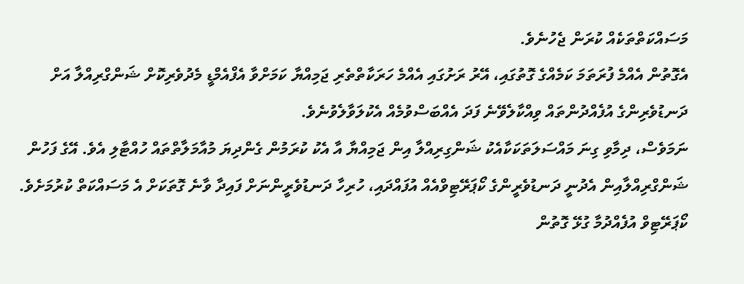މަސައްކަތްތަކެއް ކުރަން ޖެހުނެވެ.
އެގޮތުން އެއްމެ ފުރަތަމަ ކަމެއްގެ ގޮތުގައި، އޭރު ރަށުގައި އެއްމެ ހަރަކާތްތެރި ޖަމިއްޔާ ކަމަށްވާ އެފްއެމްޑީ މެދުވެރިކޮށް ޝަންގްރިއްލާ އަށް ދަނޑުވެރިންގެ އުފެއްދުންތައް ވިއްކާލެވޭނެ ފަދަ އެއްބަސްވުމެއް އެކުލަވާލެވުނެވެ.
ނަމަވެސް، ދިމާވި ގިނަ މައްސަލަތަކަކާއެކު ޝަންގިރިއްލާ އިން ޖަމިއްޔާ އާ އެކު ކުރަމުން ގެންދިޔަ މުއާމަލާތްތައް ހުއްޓާލި އެވެ. އޭގެ ފަހުން ޝަންގްރިއްލާއިން އެދުނީ ދަނޑުވެރީންގެ ކޯޕަރޭޓިވްއެއް އުފައްދައި، ހުރިހާ ދަނޑުވެރީންނަށް ފައިދާ ވާނެ ގޮތަކަށް އެ މަސައްކަތް ކުރުމަށެވެ.
ކޯޕަރޭޓިވް އުފެއްދުމާ ގުޅޭ ގޮތުން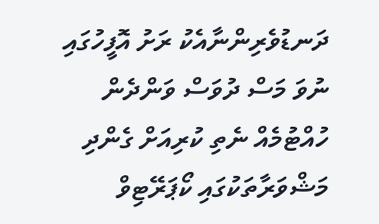ދަނޑުވެރިންނާއެކު ރަށު އޮފީހުގައި ނުވަ މަސް ދުވަސް ވަންދެން ހުއްޓުމެއް ނެތި ކުރިއަށް ގެންދި މަޝްވަރާތަކުގައި ކޯޕަރޭޓިވް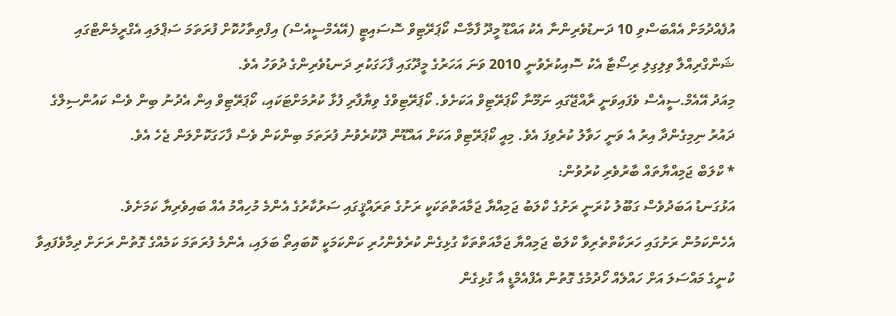އުފެއްދުމަށް އެއްބަސްވި 10 ދަނޑުވެރިންނާ އެކު އައްޑޫ މީދޫ ފާމާސް ކޯޕަރޭޓިވް ސޮސައިޓީ (އޭއެމްސީއެސް) އިފްތިތާހުކޮށް ފުރަތަމަ ސަޕްލައި އެގްރީމެންޓްގައި ޝަންގްރިއްލާ ވިލިގިލި ރިސޯޓާ އެކު ސޮއިކުރެވުނީ 2010 ވަނަ އަހަރުގެ މީދޫގައި ފާހަގަކުރި ދަނޑުވެރިންގެ ދުވަހު އެވެ.
މިއަދު އޭއެމް.ސީއެސް ވެފައިވަނީ ރާއްޖޭގައި ނަމޫނާ ކޯޕަރޭޓިވް އަކަށެވެ. ކޯޕަރޭޓިވްގެ ވިޔާފާރި ފުޅާ ކުރުމަށްޓަކައި، ކޯޕަރޭޓިވް އިން އެދުނު ބިން ވެސް ކައުންސިލްގެ ދައުރު ނިމިގެންދާ އިރު އެ ވަނީ ހަވާލު ކުރެވިފަ އެވެ. މިއީ ކޯޕަރޭޓިވް އަކަށް އައްޑޫން ދޫކުރެވުނު ފުރަތަމަ ބިންކަން ވެސް ފާހަގަކޮށްލަން ޖެހެ އެވެ.
* ކްލަބް ޖަމިއްޔާތައް ބާރުވެރި ކުރުވުން:
އަޅުގަނޑު އަބަދުވެސް ގަބޫލު ކުރަނީ ރަށުގެ ކްލަބު ޖަމިއްޔާ ޖަމާއަތްތަކަކީ ރަށުގެ ތަރައްޤީގައި ސަރުކާރުގެ އެންމެ މުހިއްމު އެއް ބައިވެރިޔާ ކަމަށެވެ.
އެހެންކަމުން ރަށުގައި ހަރަކާތްތެރިވާ ކްލަބް ޖަމިއްޔާ ޖަމާއަތްތަކާ ގުޅިގެން ކުރެވެންހުރި ކަންކަމަކީ ކޮބައިތޯ ބަލައި، އެންމެ ފުރަތަމަ ކަމެއްގެ ގޮތުން ރަށަށް ދިމާވެފައިވާ ކުނީގެ މައްސަލަ އަށް ހައްލެއް ހޯދުމުގެ ގޮތުން އެފްއެމްޑީ އާ ގުޅިގެން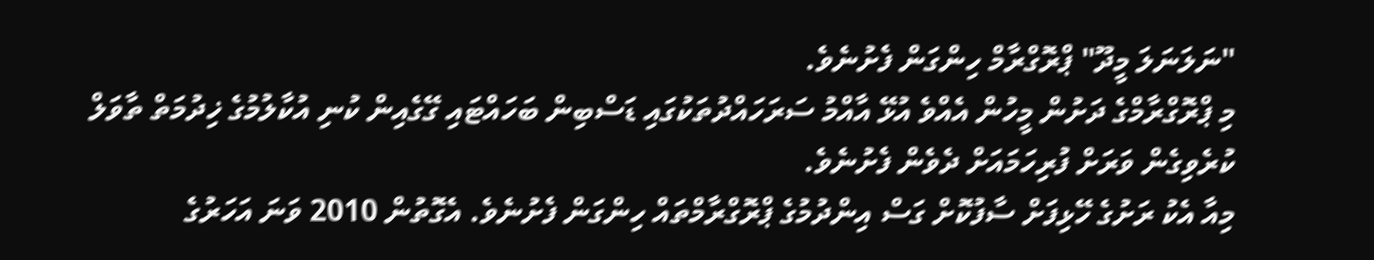"ނަލަނަލަ މީދޫ" ޕްރޮގްރާމް ހިންގަން ފެށުނެވެ.
މި ޕްރޮގްރާމްގެ ދަށުން މީހުން އެއްވެ އުޅޭ އާއްމު ސަރަހައްދުތަކުގައި ޑަސްބިން ބަހައްޓައި ގޭގެއިން ކުނި އުކާލުމުގެ ޚިދުމަތް ތާވަލް ކުރެވިގެން ވަރަށް ފުރިހަމައަށް ދެވެން ފެށުނެވެ.
މިއާ އެކު ރަށުގެ ހޭޅިފަށް ސާފުކޮށް ގަސް އިންދުމުގެ ޕްރޮގްރާމްތައް ހިންގަން ފެށުނެވެ. އެގޮތުން 2010 ވަނަ އަހަރުގެ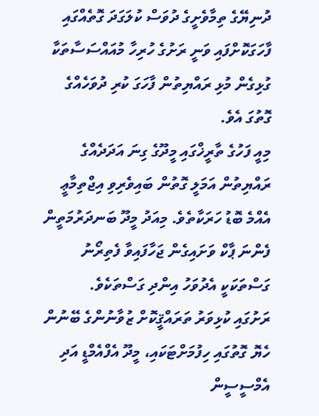ދުނިޔޭގެ ތިމާވެށީގެ ދުވަސް ކުލަގަދަ ގޮތެއްގައި ފާހަގަކޮށްފައި ވަނީ ރަށުގެ ހުރިހާ މުއައްސަސާތަކާ ގުޅިގެން މުޅި ރައްޔިތުން ފާހަގަ ކުރި ދުވަހެއްގެ ގޮތުގަ އެވެ.
މިއީ ފަހުގެ ތާރީޚްގައި މީދޫގެ ގިނަ އަދަދެއްގެ ރައްޔިތުން އަމަލީ ގޮތުން ބައިވެރިވި އިޖްތިމާޢީ އެއްމެ ބޮޑު ހަރަކާތެވެ. މިއަދު މީދޫ ބަނދަރުމަތީން ފެންނަ ޕާކް ވަށައިގެން ޖަހާފައިވާ ފެތިރޯނު ގަސްތަކަކީ އެދުވަހު އިންދި ގަސްތަކެވެ.
ރަށުގައި ކުޅިވަރު ތަރައްޤީކޮށް ޒުވާނުންގެ ބޭނުން ހެޔޮ ގޮތުގައި ހިފުމަށްޓަކައި، މީދޫ އެފްއެމްޑީ އަދި އެމްސީސީން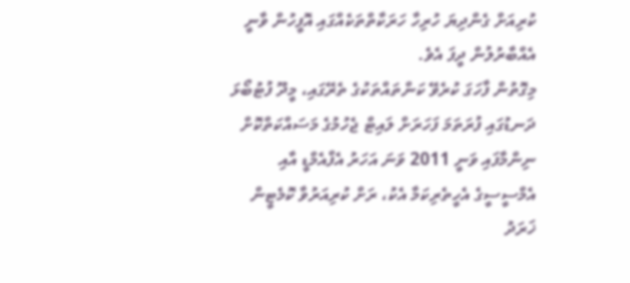ކުރިއަށް ގެންދިޔަ ހުރިހާ ހަރަކާތްތަކެއްގައި އޮފީހުން ވާނީ އެއްބާރުލުން ދީފަ އެވެ.
މިގޮތުން ފާހަގަ ކުރެވޭ ކަންތައްތަކުގެ ތެރޭގައި، މީދޫ ފުޓުބޯޅަ ދަނޑުގައި ފުރަތަމަ ފަހަރަށް ލައިޓް ޖެހުމުގެ މަސައްކަތްކޮށް ނިންމާފައި ވަނީ 2011 ވަނަ އަހަރު އެފްއެމްޑީ އާއި އެމްސީސީގެ އެހީތެރިކަމާ އެކު، ރަށް ކުރިއަރުވާ ކޮމެޓީން ޚަރަދު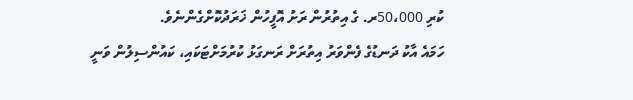ކުރި 50،000ރ. ގެ އިތުރުން ރަށު އޮފީހުން ޚަރަދުކޮށްގެންނެވެ.
ހަމައެ އާކު ދަނޑުގެ ފެންވަރު އިތުރަށް ރަނގަޅު ކުރުމަށްޓަކައި، ކައުންސިލުން ވަނީ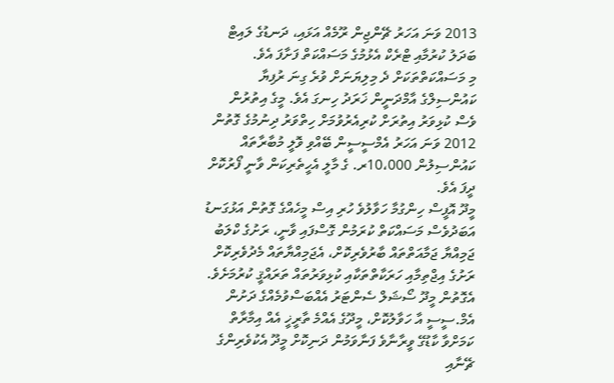2013 ވަނަ އަހަރު ޗޭންޖިން ރޫމެއް އަޅައި، ދަނޑުގެ ލައިޓް ބަދަލު ކުރުމާއި ޓްރެކް އެޅުމުގެ މަސައްކަތް ފަށާފަ އެވެ.
މި މަސައްކަތްތަކަށް ދެ މިލިޔަނަށް ވުރެ ގިނަ ރުފިޔާ ކައުންސިލްގެ އާމްދަނީން ޚަރަދު ހިނގަ އެވެ. މީގެ އިތުރުން ވެސް ކުޅިވަރު އިތުރަށް ކުރިއެރުވުމަށް ހިތްވަރު ދިނުމުގެ ގޮތުން 2012 ވަނަ އަހަރު އެމްސީސީން ބޭއްވި ވޮލީ މުބާރާތައް ކައުންސިލުން 10،000ރ. ގެ މާލީ އެހީތެރިކަން ވާނީ ފޯރުކޮށް ދީފަ އެވެ.
މީދޫ އޮފީސް ހިންގުމާ ހަވާލުވެ ހުރި އިސް މީހެއްގެ ގޮތުން އަޅުގަނޑު އަބަދުވެސް މަސައްކަތް ކުރަމުން ގޮސްފައި ވާނީ، ރަށުގެ ކްލަބު ޖަމިއްޔާ ޖަމާއަތްތައް ބާރުވެރިކޮށް، އެޖަމިއްޔާތައް މެދުވެރިކޮށް ރަށުގެ އިޖްތިމާއި ހަރަކާތްތަކާއި ކުޅިވަރުތައް ތަރައްޤީ ކުރުމަށެވެ.
އެގޮތުން މީދޫ ސޯޝަލް ސެންޓަރު އެއްބަސްވުމެއްގެ ދަށުން އެމް.ސީސީ އާ ހަވާލުކޮށް، މީދޫގެ އެއްމެ ތާރީޚީ އެއް އިމާރާތް ކަމަށްވާ ކާޑުގޭ ވީރާނާވެ ފަނާވަމުން ދަނިކޮށް މީދޫ އެކުވެރިންގެ ޗޭނާއި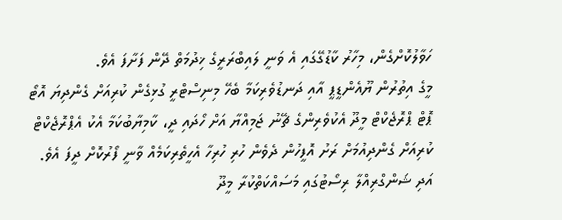ހަވާލުކޮށްގެން، މިހާރު ކާޑުގޭގައި އެ ވަނީ ލައިބްރަރީގެ ޚިދުމަތް ދޭން ފަށާފަ އެވެ.
މީގެ އިތުރުން ޔޫއެންޑީޕީ އާއި ދަނޑުވެރިކަމާ ބެހޭ މިނިސްޓްރީ ގުޅިގެން ކުރިއަށް ގެންދިޔަ އޮޓޯ ޕޮޓް ޕްރޮޖެކްޓް މީދޫ އެކުވެރިންގެ ޗޭނު ޖަމިއްޔާ އަށް ހޯދައި ދީ، ކާމިޔާބުކަމާ އެކު އެޕްރޮޖެކްޓް ކުރިއަށް ގެންދިއުމަށް ރަށު އޮފީހުން ދެވެން ހުރި ހުރިހާ އެހީތެރިކަމެއް ވާނީ ފޯރުކޮށް ދީފަ އެވެ. އަދި ޝަންގްރިއްލާ ރިސޯޓުގައި މަސައްކަތްކުރާ މީދޫ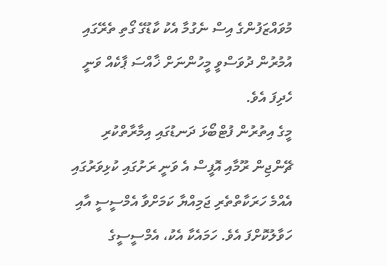މުވައްޒަފުންގެ އިސް ނެގުމާ އެކު ކާޑުގޭ ގޯތި ތެރޭގައި އުމުރުން ދުވަސްވީ މީހުންނަށް ޚާއްސަ ޕާކެއް ވަނީ ހެދިފަ އެވެ.
މީގެ އިތުރުން ފުޓްބޯޅަ ދަނޑުގައި އިމާރާތްކުރި ޗޭންޖިން ރޫމާއި އޮފީސް އެ ވަނީ ރަށުގައި ކުޅިވަރުގައި އެއްމެ ހަރަކާތްތެރި ޖަމިއްޔާ ކަމަށްވާ އެމްސީސީ އާއި ހަވާލުކޮށްފަ އެވެ. ހަމައެކާ އެކު، އެމްސީސީގެ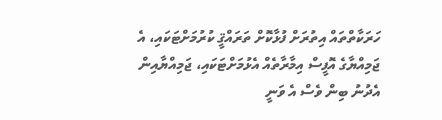ހަރަކާތްތައް އިތުރަށް ފުޅާކޮށް ތަރައްޤީ ކުރުމަށްޓަކައި، އެ ޖަމިއްޔާގެ އޮފީސް އިމާރާތެއް އެޅުމަށްޓަކައި، ޖަމިއްޔާއިން އެދުނު ބިން ވެސް އެ ވަނީ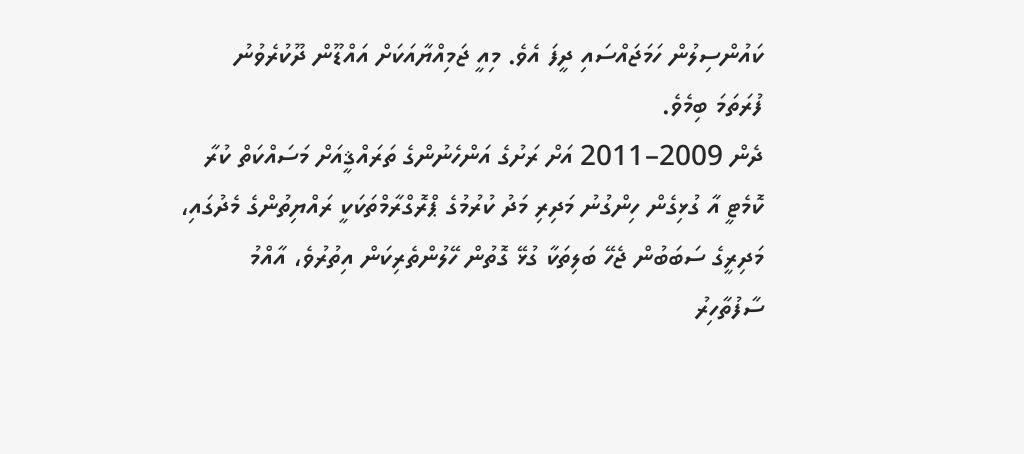ކައުންސިލުން ހަމަޖައްސައި ދީފަ އެވެ. މިއީ ޖަމިއްޔާއަކަށް އައްޑޫން ދޫކުރެވުނު ފުރަތަމަ ބިމެވެ.
ދެން 2009–2011 އަށް ރަށުގެ އަންހެނުންގެ ތަރައްޤީއަށް މަސައްކަތް ކުރާ ކޮމެޓީ އާ ގުޅިގެން ހިންގުނު މަދިރި މަދު ކުރުމުގެ ޕްރޮގްރާމްތަކަކީ ރައްޔިތުންގެ މެދުގައި، މަދިރީގެ ސަބަބުން ޖެހޭ ބަލިތަކާ ގުޅޭ ގޮތުން ހޭލުންތެރިކަން އިތުރުވެ، އާއްމު ސާފުތާހިރު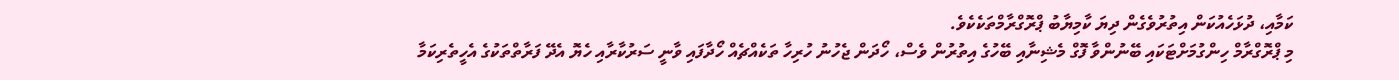ކަމާއި، ދުޅަހެއުކަން އިތުރުވެގެން ދިޔަ ކާމިޔާބު ޕްރޮގްރާމްތަކެކެވެ.
މި ޕްރޮގްރާމް ހިންގުމަށްޓަކައި ބޭނުންވާ ފޮގް މެޝިނާއި ބޭހުގެ އިތުރުން ވެސް، ހޯދަން ޖެހުނު ހުރިހާ ތަކެއްޗެއް ހޯދާފައި ވާނީ ސަރުކާރާއި ހެޔޮ އެދޭ ފަރާތްތަކުގެ އެހީތެރިކަމާ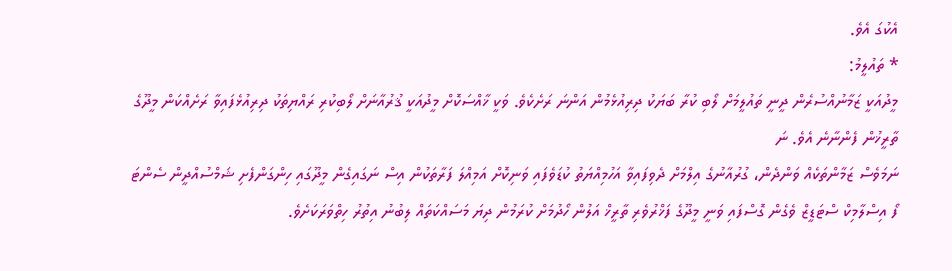އެކުގަ އެވެ.
* ތައުލީމު:
މީދުއަކީ ޒަމާނުއްސުރެން ދީނީ ތައުލީމަށް ލޯބި ކުރާ ބަޔަކު ދިރިއުޅެމުން އަންނަ ރަށެކެވެ. ވަކީ ޚާއްސަކޮށް މީދުއަކީ ޤުރުއާނަށް ލޯބިކުރި ރައްޔިތަކު ދިރިއުޅެފައިވާ ރަށެއްކަން މީދޫގެ ތާރީޚުން ފެންނާނެ އެވެ. ނަ
ނަމަވެސް ޒަމާންތަކެއް ވަންދެން، ގުރުއާނުގެ އިލްމަށް ދެވިފައިވާ އަހުމިއްޔަތު ކުޑަވެފައި ވަނިކޮށް އަމިއްލަ ފަރާތަކުން އިސް ނަގައިގެން މީދޫގައި ހިންގަންފެށި ޝަމްސުއްދީން ސެންޓަ ފޯ އިސްލާމިކް ސްޓަޑީޒް ވެގެން ގޮސްފައި ވަނީ މީދޫގެ ފަޚްރުވެރި ތާރީޚް އަލުން ހޯދުމަށް ކުރަމުން ދިޔަ މަސައްކަތައް ލިބުނު އިތުރު ހިތްވަރަކަށެވެ.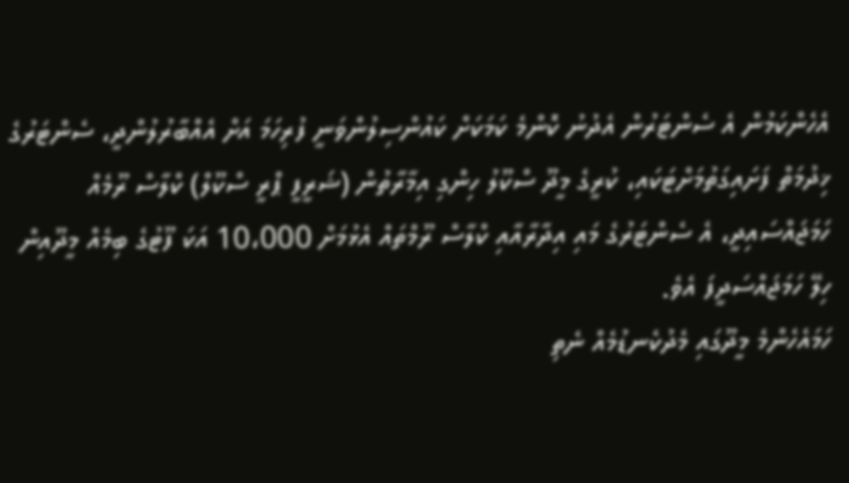އެހެންކަމުން އެ ސެންޓަރުން އެދުނު ކޮންމެ ކަމަކަށް ކައުންސިލުންވަނީ ފުރިހަމަ އަށް އެއްބާރުލުންދީ، ސެންޓަރުގެ ޚިދުމަތް ފަށައިގަތުމަށްޓަކައި، ކުރީގެ މީދޫ ސްކޫލު ހިންގި އިމާރާތުން (ޝަރީފީ ޕްރީ ސްކޫލް) ކްލާސް ރޫމެއް ހަމަޖައްސައިދީ، އެ ސެންޓަރުގެ މައި އިދާރާއާއި ކްލާސް ރޫމްތައް އެޅުމަށް 10،000 އަކަ ފޫޓުގެ ބިމެއް މީދޫއިން ހިލޭ ހަމަޖައްސަދީފަ އެވެ.
ހަމައެހެންމެ މީދޫގައި މެދުކެނޑުމެއް ނެތި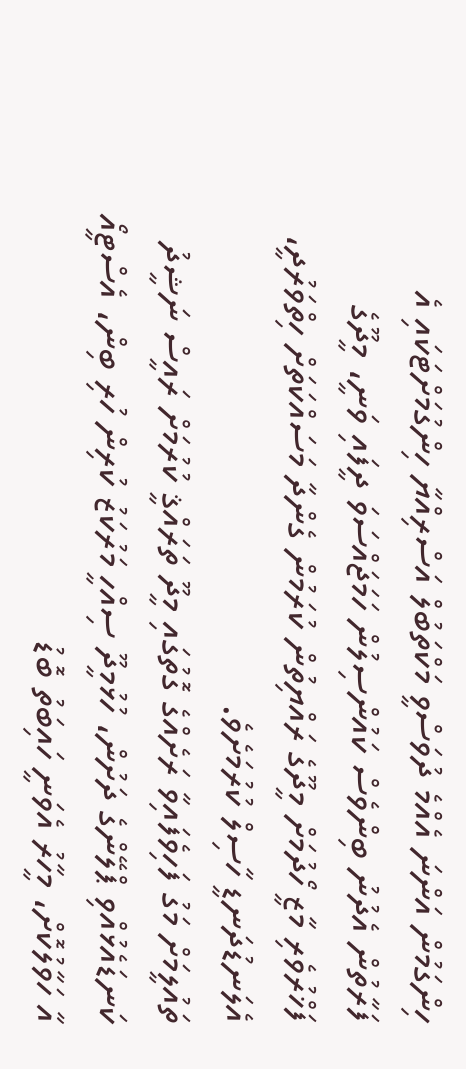ހިންގަމުން އަންނަ އެއްމެ ދުވަސްވީ މަކްތަބުލް އަސްރިއްޔާ ހިންގުމަށްޓަކައި އެ ފަރާތުން އެދުނު ބިންވެސް ކައުންސިލުން ހަމަޖައްސަވަ ދީފައި ވަނީ، މީދޫގެ ފަޚްރުވެރި މާޒީ ހޯދުމަށް މީދޫގެ ރައްޔިތުން ކުރަމުން ގެންދާ މަސައްކަތަށް ހިތްވަރުދީ، އެލަނޑުދަނޑީ ހާސިލް ކުރުމަށެވެ.
ތައުލީމަށް މަގު ފަހިވެފައިވާ ރަށެއްގެ ގޮތުގައި މީދޫ ތަރައްޤީ ކުރުމަށް ރައީސް ނަޝީދު ކަނޑައެޅުއްވި ޕްލޭންގެ ދަށުން، ހުޅުމީދޫ ސިއްހީ މަރުކަޒު ކުރިން ހުރި ބިން، އެސްޓީއޯ އާ ހަވާލުކޮށް، މީހާރު އެވަނީ ހައިބަތު ބޮޑު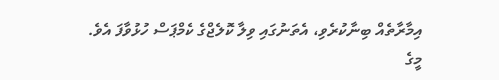އިމާރާތެއް ބިނާކުރެވި، އެތަނުގައި ވިލާ ކޮލެޖްގެ ކެމްޕަސް ހުޅުވާފަ އެވެ.
މީގެ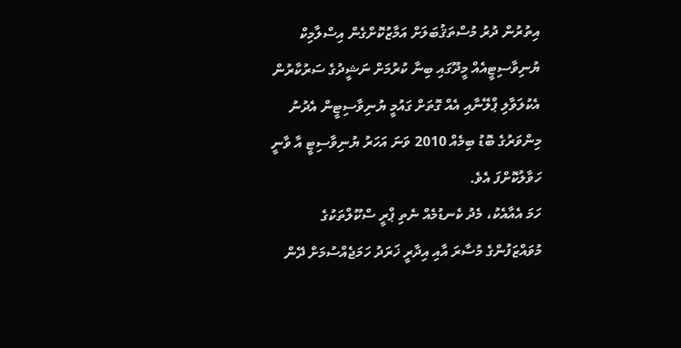އިތުރުން ދުރު މުސްތަޤުބަލަށް އަމާޒުކޮށްގެން އިސްލާމިކް ޔުނިވާސިޓީއެއް މީދޫގައި ބިނާ ކުރުމަށް ނަޝީދުގެ ސަރުކާރުން އެކުލަވާލި ޕްލޭނާއި އެއް ގޮތަށް ގައުމީ ޔުނިވާސިޓީން އެދުނު މިންވަރުގެ ބޮޑު ބިމެއް 2010 ވަނަ އަހަރު ޔުނިވާސިޓީ އާ ވާނީ ހަވާލުކޮށްފަ އެވެ.
ހަމަ އެއާއެކު، މެދު ކެނޑުމެއް ނެތި ޕްރީ ސްކޫލްތަކުގެ މުވައްޒަފުންގެ މުސާރަ އާއި އިދާރީ ޚަރަދު ހަމަޖެއްސުމަށް ދޭން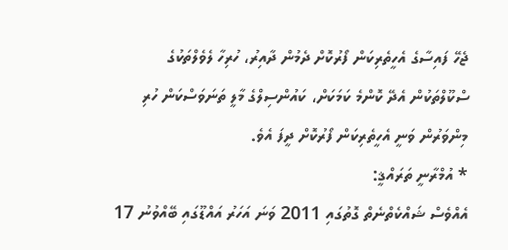ޖެހޭ ފައިސާގެ އެހީތެރިކަން ފޯރުކޮށް ދެމުން ދާއިރު، ހުރިހާ ލެވެލްތަކުގެ ސްކޫލްތަކުން އެދޭ ކޮންމެ ކަމަކަށް، ކައުންސިލްގެ މާލީ ތަނަވަސްކަން ހުރި މިންވަރުން ވަނީ އެހީތެރިކަން ފޯރުކޮށް ދީފަ އެވެ.
* އުމްރާނީ ތަރައްޤީ:
އެއްވެސް ޝައްކެތްނެތް ގޮތުގައި 2011 ވަނަ އަހަރު އައްޑޫގައި ބޭއްވުނު 17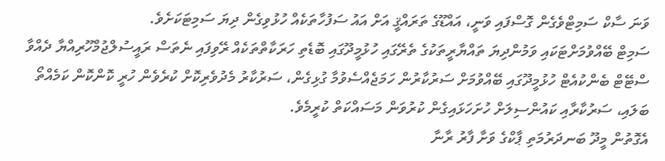ވަނަ ސާކް ސަމިޓްވެގެން ގޮސްފައި ވަނީ، އައްޑޫގެ ތަރައްޤީ އަށް އައު ސަފުހާތަކެއް ހުޅުވިގެން ދިޔަ ސަމިޓަކަށެވެ.
ސަމިޓް ބޭއްވުމަށްޓަކައި ވަމުންދިޔަ ތައްޔާރީތަކުގެ ތެރޭގައި ހުޅުމީދޫގައި ބޮޑެތި ހަރަކާތްތަކެއް ރޭވިފައި ނެތަސް ރައީސުލްޖުމްހޫރިއްޔާ ދެއްވާ ސްޓޭޓް ބެންކުއެޓް ހުޅުމީދޫގައި ބޭއްވުމަށް ސަރުކާރުން ހަމަޖެއްސެވުމާ ގުޅިގެން، ސަރުކާރު މެދުވެރިކޮށް ކުރެވެން ހުރީ ކޮންކޮން ކަމެއްތޯ ބަލައި، ސަރުކާރާއި ކައުންސިލަށް ހުށަހަޅައިގެން ކުރުވަން މަސައްކަތް ކުރީމެވެ.
އެގޮތުން މީދޫ ބަނދަރުމަތި ޕާކްގެ ވަށާ ފާރު ރާނާ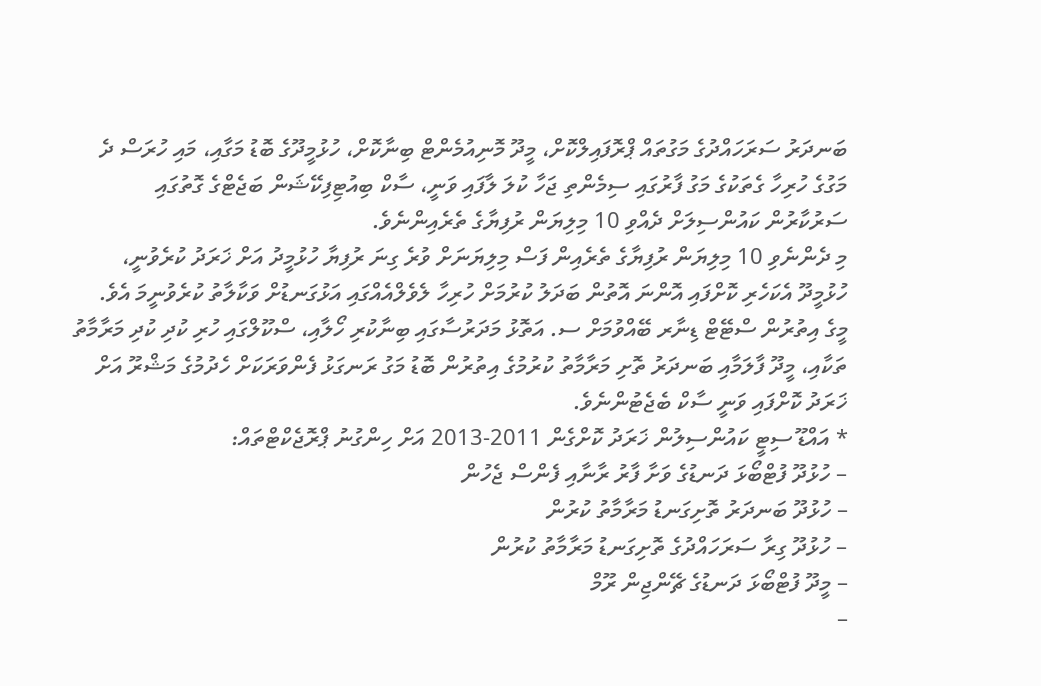ބަނދަރު ސަރަހައްދުގެ މަގުތައް ޕްރޮފައިލްކޮށް، މީދޫ މޮނިއުމެންޓް ބިނާކޮށް، ހުޅުމީދޫގެ ބޮޑު މަގާއި، މައި ހުރަސް ދެ މަގުގެ ހުރިހާ ގެތަކުގެ މަގު ފާރުގައި ސިމެންތި ޖަހާ ކުލަ ލާފައި ވަނީ، ސާކް ބިއުޓިފިކޭޝަން ބަޖެޓްގެ ގޮތުގައި ސަރުކާރުން ކައުންސިލަށް ދެއްވި 10 މިލިޔަން ރުފިޔާގެ ތެރެއިންނެވެ.
މި ދެންނެވި 10 މިލިޔަން ރުފިޔާގެ ތެރެއިން ފަސް މިލިޔަނަށް ވުރެ ގިނަ ރުފިޔާ ހުޅުމީދު އަށް ޚަރަދު ކުރެވުނީ، ހުޅުމީދޫ އެކަހެރި ކޮށްފައި އޮންނަ އޮތުން ބަދަލު ކުރުމަށް ހުރިހާ ލެވެލްއެއްގައި އަޅުގަނޑުށް ވަކާލާތު ކުރެވުނީމަ އެވެ.
މީގެ އިތުރުން ސްޓޭޓް ޑިނާރ ބޭއްވުމަށް ސ. އަތޮޅު މަދަރުސާގައި ބިނާކުރި ހޯލާއި، ސްކޫލްގައި ހުރި ކުދި ކުދި މަރާމާތު ތަކާއި، މީދޫ ފާލަމާއި ބަނދަރު ތޮށި މަރާމާތު ކުރުމުގެ އިތުރުން ބޮޑު މަގު ރަނގަޅު ފެންވަރަކަށް ހެދުމުގެ މަޝްރޫ އަށް ޚަރަދު ކޮށްފައި ވަނީ ސާކް ބެޖެޓުންނެވެ.
* އައްޑޫ ސިޓީ ކައުންސިލުން ޚަރަދު ކޮށްގެން 2011-2013 އަށް ހިންގުނު ޕްރޮޖެކްޓްތައް:
– ހުޅުދޫ ފުޓްބޯޅަ ދަނޑުގެ ވަށާ ފާރު ރާނާއި ފެންސް ޖެހުން
– ހުޅުދޫ ބަނދަރު ތޮށިގަނޑު މަރާމާތު ކުރުން
– ހުޅުދޫ ގިރާ ސަރަހައްދުގެ ތޮށިގަނޑު މަރާމާތު ކުރުން
– މީދޫ ފުޓްބޯޅަ ދަނޑުގެ ޗޭންޖިން ރޫމް
–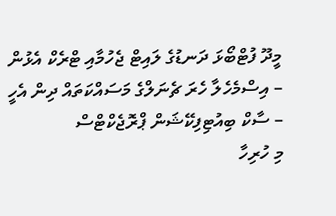މީދޫ ފުޓްބޯޅަ ދަނޑުގެ ލައިޓް ޖެހުމާއި ޓްރެކް އެޅުން
– އިސްމެހެލާ ހެރަ ޗެނަލްގެ މަސައްކަތައް ދިން އެހީ
– ސާކް ބިއުޓިފިކޭޝަން ޕްރޮޖެކްޓްސް
މި ހުރިހާ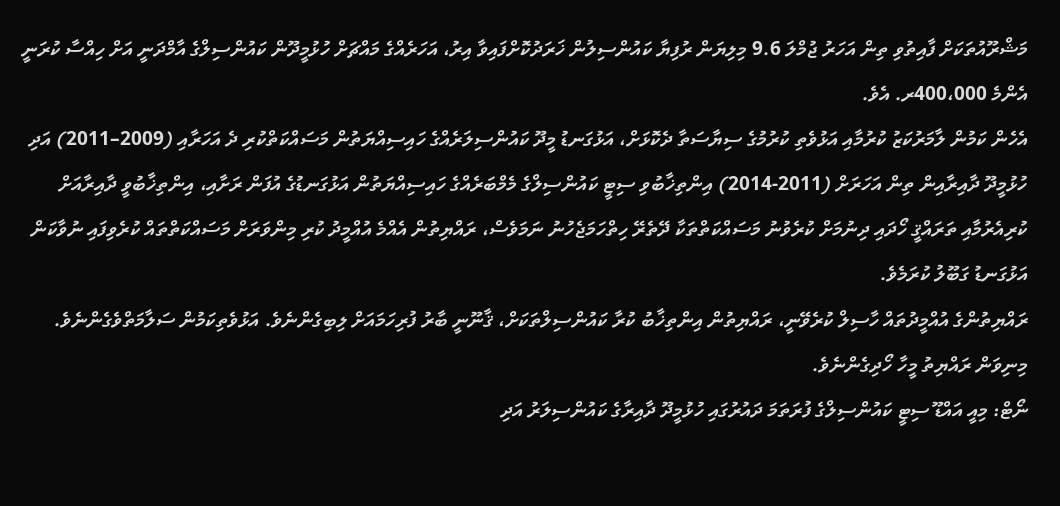މަޝްރޫއުތަކަށް ފާއިތުވި ތިން އަހަރު ޖުމްލަ 9.6 މިލިޔަން ރުފިޔާ ކައުންސިލުން ޚަރަދުކޮށްފައިވާ އިރު، އަހަރެއްގެ މައްޗަށް ހުޅުމީދޫން ކައުންސިލްގެ އާމްދަނީ އަށް ހިއްސާ ކުރަނީ އެންމެ 400،000ރ. އެވެ.
އެހެން ކަމުން ލާމަރުކަޒު ކުރުމާއި އަޅުވެތި ކުރުމުގެ ސިޔާސަތާ ދެކޮޅަށް، އަޅުގަނޑު މީދޫ ކައުންސިލަރެއްގެ ހައިސިއްޔަތުން މަސައްކަތްކުރި ދެ އަހަރާއި (2009–2011) އަދި ހުޅުމީދޫ ދާއިރާއިން ތިން އަހަރަށް (2011-2014) އިންތިޚާބުވި ސިޓީ ކައުންސިލްގެ މެމްބަރެއްގެ ހައިސިއްޔަތުން އަޅުގަނޑުގެ އުފަން ރަށާއި، އިންތިޚާބުވީ ދާއިރާއަށް ކުރިއެރުމާއި ތަރައްޤީ ހޯދައި ދިނުމަށް ކުރެވުނު މަސައްކަތްތަކާ ދޭތެރޭ ހިތްހަމަޖެހުނު ނަމަވެސް، ރައްޔިތުން އެއްމެ އުއްމީދު ކުރި މިންވަރަށް މަސައްކަތްތައް ކުރެވިފައި ނުވާކަން އަޅުގަނޑު ގަބޫލު ކުރަމެވެ.
ރައްޔިތުންގެ އުއްމީދުތައް ހާސިލް ކުރެވޭނީ، ރައްޔިތުން އިންތިޚާބު ކުރާ ކައުންސިލްތަކަށް، ޤާނޫނީ ބާރު ފުރިހަމައަށް ލިބިގެންނެވެ. އަޅުވެތިކަމުން ސަލާމަތްވެގެންނެވެ. މިނިވަން ރައްޔިތު މީހާ ހޯދިގެންނެވެ.
ނޯޓް: މިއީ އައްޑޫ ސިޓީ ކައުންސިލްގެ ފުރަތަމަ ދައުރުގައި ހުޅުމީދޫ ދާއިރާގެ ކައުންސިލަރު އަދި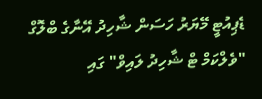ޑެޕިއުޓީ މޭޔަރު ހަސަން ޝާހިދު އޭނާގެ ބްލޮގް "ވެލްކަމް ޓް ޝާހިދު ލައިވް" ގައި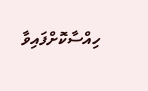ހިއްސާކޮށްފައިވާ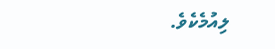ލިއުމެކެވެ.